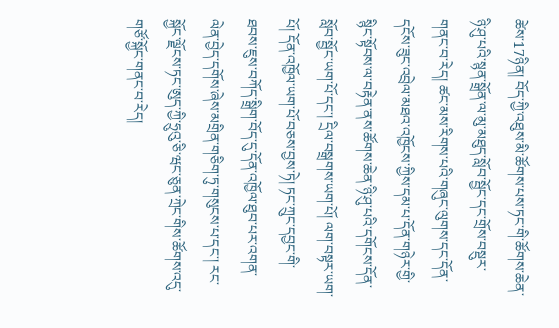ཚེས་17ཉིན། བོད་ཀྱི་འཐུས་མི་ཚོགས་པས་ཏང་གི་ཚོགས་ཆེན་ཉི་ཤུ་པའི་སྙན་སྒྲོན་ལ་མུ་མཐུད་སློབ་སྦྱོང་དང་གྲོས་བསྡུར་གནང་བ་རེད། ཚང་མས་རིགས་པའི་གཞུང་ལུགས་དང་དོན་དངོས་ཟུང་འབྲེལ་མཐའ་འཁྱོངས་ཀྱིས་དམ་པ་དོན་གཉེར་གྱི་སྙིང་སྟོབས་ལ་བརྟེན་ནས་ཚོགས་ཆེན་ཉི་ཤུ་པའི་དགོངས་དོན་སློབ་སྦྱོང་ཡག་པོ་དང་། དྲིལ་བསྒྲགས་ཡག་པོ། ལག་བསྟར་ཡག་པོ། དོན་འཁྱོལ་ཡག་པོ་བཅས་བྱས་ཏེ། ཏང་ཀྲུང་དབྱང་གི་ཐབས་ཇུས་བཀོད་སྒྲིག་བོད་དུ་དོན་འཁྱོལ་ཐུབ་པར་འགན་ལེན་བྱེད་དགོས་ཞེས་མགྲིན་གཅིག་ཏུ་གསུངས་པ་དང་། རང་སྐྱོང་ལྗོངས་ཏང་ཨུད་ཀྱི་ཧྲུའུ་ཅི་ཝང་ཅུན་ཀྲེང་གིས་ཚོགས་འདུ་གཙོ་སྐྱོང་གནང་བ་རེད།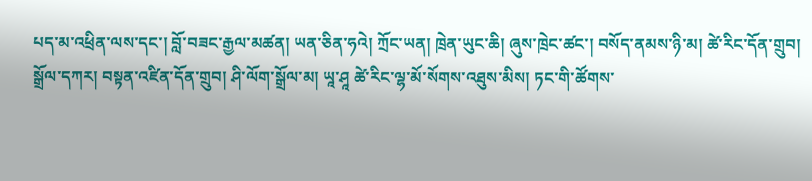པད་མ་འཕྲིན་ལས་དང་། བློ་བཟང་རྒྱལ་མཚན། ཡན་ཅིན་ཧའེ། ཀྲོང་ཡན། ཁྲེན་ཡུང་ཆི། ཞུས་ཁྲེང་ཚང་། བསོད་ནམས་ཉི་མ། ཚེ་རིང་དོན་གྲུབ། སྒྲོལ་དཀར། བསྟན་འཛིན་དོན་གྲུབ། ཤི་ལོག་སྒྲོལ་མ། ཡཱ་ཤཱ ཚེ་རིང་ལྷ་མོ་སོགས་འཐུས་མིས། ཏང་གི་ཚོགས་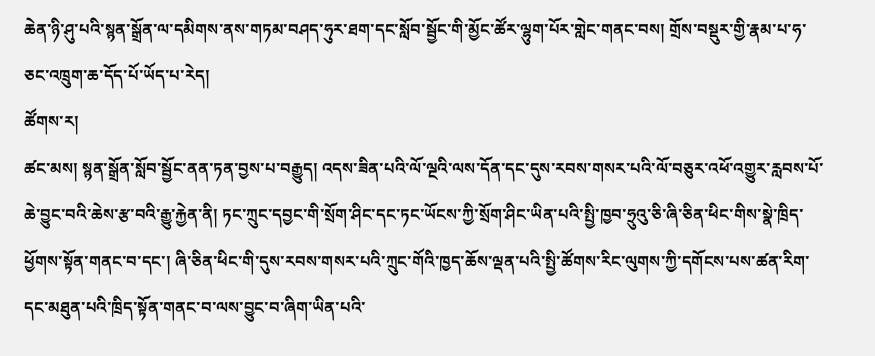ཆེན་ཉི་ཤུ་པའི་སྙན་སྒྲོན་ལ་དམིགས་ནས་གཏམ་བཤད་ཧུར་ཐག་དང་སློབ་སྦྱོང་གི་མྱོང་ཚོར་ལྷུག་པོར་གླེང་གནང་བས། གྲོས་བསྡུར་གྱི་རྣམ་པ་ཧ་ཅང་འཁྲུག་ཆ་དོད་པོ་ཡོད་པ་རེད།
ཚོགས་ར།
ཚང་མས། སྙན་སྒྲོན་སློབ་སྦྱོང་ནན་ཏན་བྱས་པ་བརྒྱུད། འདས་ཟིན་པའི་ལོ་ལྔའི་ལས་དོན་དང་དུས་རབས་གསར་པའི་ལོ་བཅུར་འཕོ་འགྱུར་རླབས་པོ་ཆེ་བྱུང་བའི་ཆེས་རྩ་བའི་རྒྱུ་རྐྱེན་ནི། ཏང་ཀྲུང་དབྱང་གི་སྲོག་ཤིང་དང་ཏང་ཡོངས་ཀྱི་སྲོག་ཤིང་ཡིན་པའི་སྤྱི་ཁྱབ་ཧྲུའུ་ཅི་ཞི་ཅིན་ཕིང་གིས་སྣེ་ཁྲིད་ཕྱོགས་སྟོན་གནང་བ་དང་། ཞི་ཅིན་ཕིང་གི་དུས་རབས་གསར་པའི་ཀྲུང་གོའི་ཁྱད་ཆོས་ལྡན་པའི་སྤྱི་ཚོགས་རིང་ལུགས་ཀྱི་དགོངས་པས་ཚན་རིག་དང་མཐུན་པའི་ཁྲིད་སྟོན་གནང་བ་ལས་བྱུང་བ་ཞིག་ཡིན་པའི་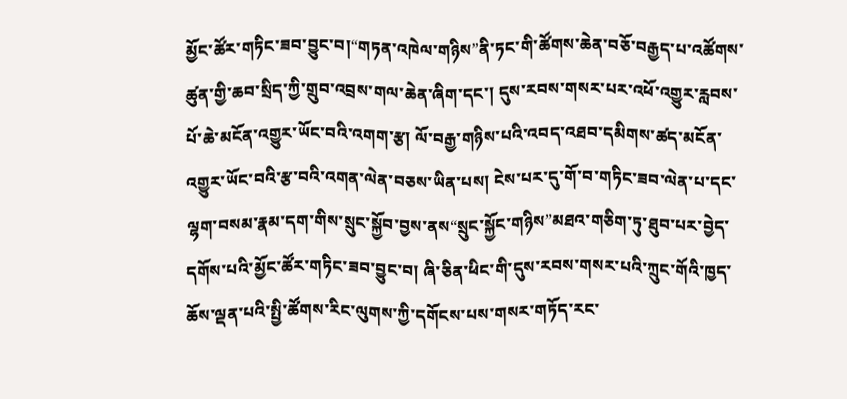མྱོང་ཚོར་གཏིང་ཟབ་བྱུང་བ།“གཏན་འཁེལ་གཉིས”ནི་ཏང་གི་ཚོགས་ཆེན་བཅོ་བརྒྱད་པ་འཚོགས་ཚུན་གྱི་ཆབ་སྲིད་ཀྱི་གྲུབ་འབྲས་གལ་ཆེན་ཞིག་དང་། དུས་རབས་གསར་པར་འཕོ་འགྱུར་རླབས་པོ་ཆེ་མངོན་འགྱུར་ཡོང་བའི་འགག་རྩ། ལོ་བརྒྱ་གཉིས་པའི་འབད་འཐབ་དམིགས་ཚད་མངོན་འགྱུར་ཡོང་བའི་རྩ་བའི་འགན་ལེན་བཅས་ཡིན་པས། ངེས་པར་དུ་གོ་བ་གཏིང་ཟབ་ལེན་པ་དང་ལྷག་བསམ་རྣམ་དག་གིས་སྲུང་སྐྱོབ་བྱས་ནས“སྲུང་སྐྱོང་གཉིས”མཐའ་གཅིག་ཏུ་ཐུབ་པར་བྱེད་དགོས་པའི་མྱོང་ཚོར་གཏིང་ཟབ་བྱུང་བ། ཞི་ཅིན་ཕིང་གི་དུས་རབས་གསར་པའི་ཀྲུང་གོའི་ཁྱད་ཆོས་ལྡན་པའི་སྤྱི་ཚོགས་རིང་ལུགས་ཀྱི་དགོངས་པས་གསར་གཏོད་རང་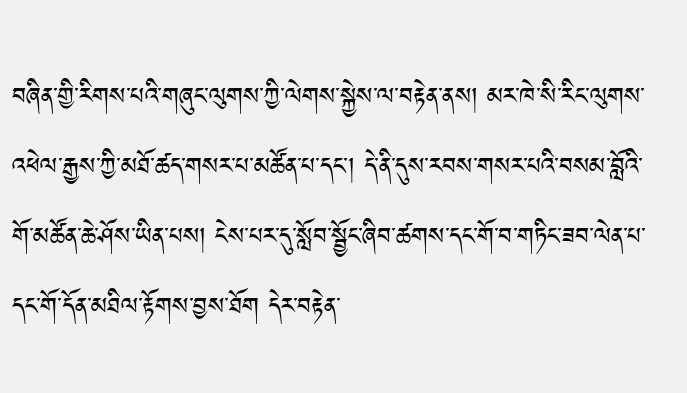བཞིན་གྱི་རིགས་པའི་གཞུང་ལུགས་ཀྱི་ལེགས་སྐྱེས་ལ་བརྟེན་ནས། མར་ཁེ་སི་རིང་ལུགས་འཕེལ་རྒྱས་ཀྱི་མཐོ་ཚད་གསར་པ་མཚོན་པ་དང་། དེ་ནི་དུས་རབས་གསར་པའི་བསམ་བློའི་གོ་མཚོན་ཆེ་ཤོས་ཡིན་པས། ངེས་པར་དུ་སློབ་སྦྱོང་ཞིབ་ཚགས་དང་གོ་བ་གཏིང་ཟབ་ལེན་པ་དང་གོ་དོན་མཐིལ་རྟོགས་བྱས་ཐོག དེར་བརྟེན་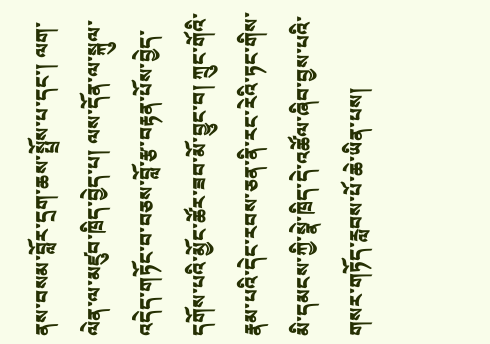ནས་བསམ་བློར་དྲག་ཆས་སྤྲོས་པ་དང་། ལག་ལེན་ལ་མཛུབ་ཁྲིད་བྱེད་པ། ལས་དོན་ལ་སྐུལ་འདེད་གཏོང་བ་བཅས་བློ་རྩ་བརྟན་པོས་བྱེད་དགོས་པའི་མྱོང་ཚོར་ཟབ་མོ་བྱུང་བ། ཀྲུང་གོའི་རྣམ་པའི་དེང་རབས་ཅན་ནི་རང་རེའི་ཏང་གིས་མི་དམངས་ཀྱི་སྣེ་ཁྲིད་དེ་འཚོལ་ཞིབ་བྱས་པའི་གསར་གཏོད་རླབས་པོ་ཆེ་ཡིན་པས།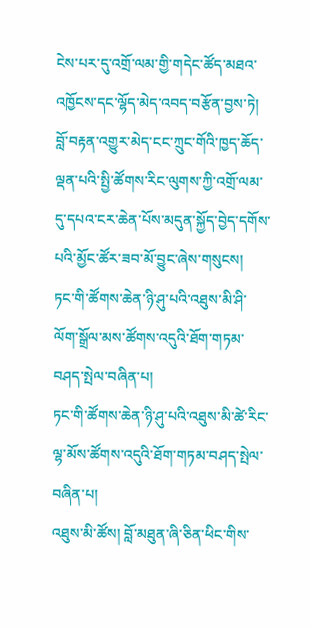ངེས་པར་དུ་འགྲོ་ལམ་གྱི་གདེང་ཚོད་མཐའ་འཁྱོངས་དང་ལྷོད་མེད་འབད་བརྩོན་བྱས་ཏེ། བློ་བརྟན་འགྱུར་མེད་ངང་ཀྲུང་གོའི་ཁྱད་ཆོད་ལྡན་པའི་སྤྱི་ཚོགས་རིང་ལུགས་ཀྱི་འགྲོ་ལམ་དུ་དཔའ་ངར་ཆེན་པོས་མདུན་སྐྱོད་བྱེད་དགོས་པའི་མྱོང་ཚོར་ཟབ་མོ་བྱུང་ཞེས་གསུངས།
ཏང་གི་ཚོགས་ཆེན་ཉི་ཤུ་པའི་འཐུས་མི་ཤི་ལོག་སྒྲོལ་མས་ཚོགས་འདུའི་ཐོག་གཏམ་བཤད་སྤེལ་བཞིན་པ།
ཏང་གི་ཚོགས་ཆེན་ཉི་ཤུ་པའི་འཐུས་མི་ཚེ་རིང་ལྷ་མོས་ཚོགས་འདུའི་ཐོག་གཏམ་བཤད་སྤེལ་བཞིན་པ།
འཐུས་མི་ཚོས། བློ་མཐུན་ཞི་ཅིན་ཕིང་གིས་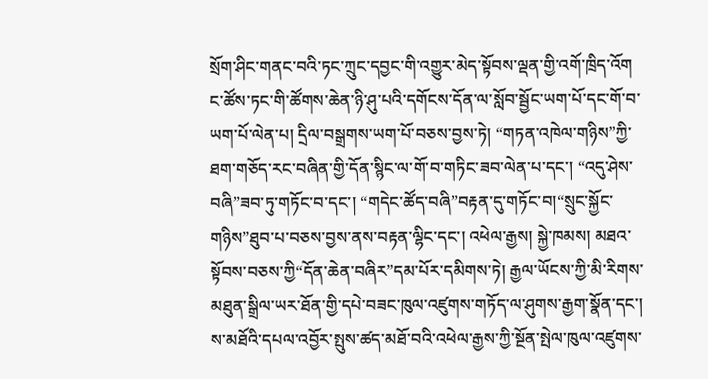སྲོག་ཤིང་གནང་བའི་ཏང་ཀྲུང་དབྱང་གི་འགྱུར་མེད་སྟོབས་ལྡན་གྱི་འགོ་ཁྲིད་འོག ང་ཚོས་ཏང་གི་ཚོགས་ཆེན་ཉི་ཤུ་པའི་དགོངས་དོན་ལ་སློབ་སྦྱོང་ཡག་པོ་དང་གོ་བ་ཡག་པོ་ལེན་པ། དྲིལ་བསྒྲགས་ཡག་པོ་བཅས་བྱས་ཏེ། “གཏན་འཁེལ་གཉིས”ཀྱི་ཐག་གཅོད་རང་བཞིན་གྱི་དོན་སྙིང་ལ་གོ་བ་གཏིང་ཟབ་ལེན་པ་དང་། “འདུ་ཤེས་བཞི”ཟབ་ཏུ་གཏོང་བ་དང་། “གདེང་ཚོད་བཞི”བརྟན་དུ་གཏོང་བ།“སྲུང་སྐྱོང་གཉིས”ཐུབ་པ་བཅས་བྱས་ནས་བརྟན་ལྷིང་དང་། འཕེལ་རྒྱས། སྐྱེ་ཁམས། མཐའ་སྟོབས་བཅས་ཀྱི“དོན་ཆེན་བཞིར”དམ་པོར་དམིགས་ཏེ། རྒྱལ་ཡོངས་ཀྱི་མི་རིགས་མཐུན་སྒྲིལ་ཡར་ཐོན་གྱི་དཔེ་བཟང་ཁུལ་འཛུགས་གཏོད་ལ་ཤུགས་རྒྱག་སྣོན་དང་། ས་མཐོའི་དཔལ་འབྱོར་སྤུས་ཚད་མཐོ་བའི་འཕེལ་རྒྱས་ཀྱི་སྔོན་སྤེལ་ཁུལ་འཛུགས་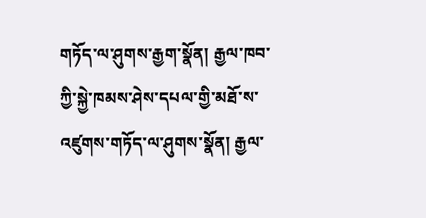གཏོད་ལ་ཤུགས་རྒྱག་སྣོན། རྒྱལ་ཁབ་ཀྱི་སྐྱེ་ཁམས་ཤེས་དཔལ་གྱི་མཐོ་ས་འཛུགས་གཏོད་ལ་ཤུགས་སྣོན། རྒྱལ་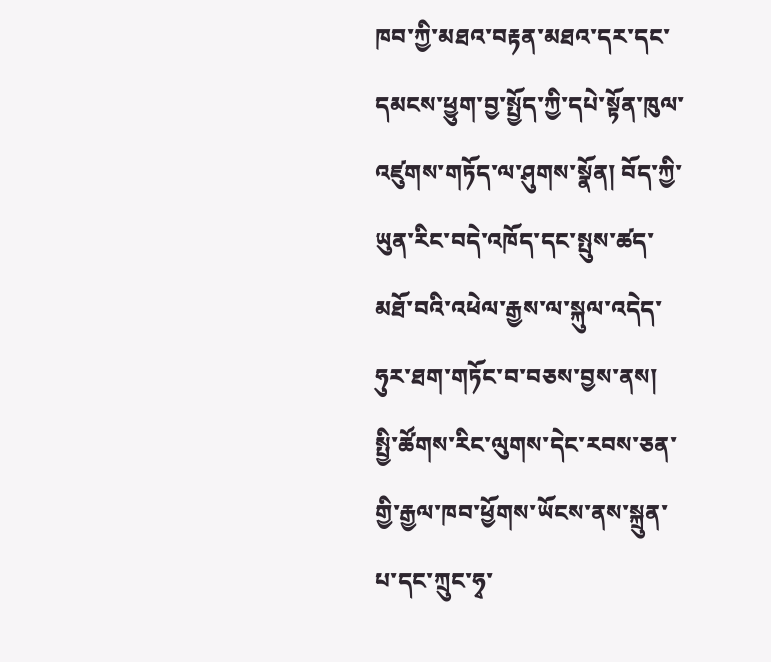ཁབ་ཀྱི་མཐའ་བརྟན་མཐའ་དར་དང་དམངས་ཕྱུག་བྱ་སྤྱོད་ཀྱི་དཔེ་སྟོན་ཁུལ་འཛུགས་གཏོད་ལ་ཤུགས་སྣོན། བོད་ཀྱི་ཡུན་རིང་བདེ་འཁོད་དང་སྤུས་ཚད་མཐོ་བའི་འཕེལ་རྒྱས་ལ་སྐུལ་འདེད་ཧུར་ཐག་གཏོང་བ་བཅས་བྱས་ནས། སྤྱི་ཚོགས་རིང་ལུགས་དེང་རབས་ཅན་གྱི་རྒྱལ་ཁབ་ཕྱོགས་ཡོངས་ནས་སྐྲུན་པ་དང་ཀྲུང་ཧྭ་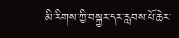མི་རིགས་ཀྱི་བསྐྱར་དར་རླབས་པོ་ཆེར་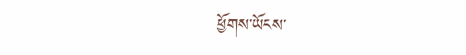ཕྱོགས་ཡོངས་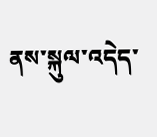ནས་སྐུལ་འདེད་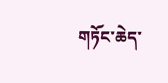གཏོང་ཆེད་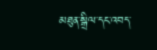མཐུན་སྒྲིལ་དང་འབད་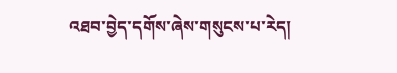འཐབ་བྱེད་དགོས་ཞེས་གསུངས་པ་རེད།